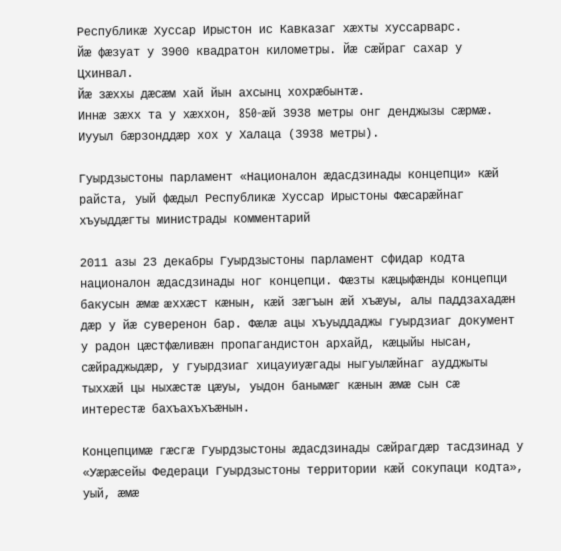Республикæ Хуссар Ирыстон ис Кавказаг хæхты хуссарварс.
Йæ фæзуат у 3900 квадратон километры. Йæ сæйраг сахар у Цхинвал.
Йæ зæххы дæсæм хай йын ахсынц хохрæбынтæ.
Иннæ зæхх та у хæххон, 850-æй 3938 метры онг денджызы сæрмæ.
Иууыл бæрзонддæр хох у Халаца (3938 метры).

Гуырдзыстоны парламент «Националон æдасдзинады концепци» кæй райста, уый фæдыл Республикæ Хуссар Ирыстоны Фæсарæйнаг хъуыддæгты министрады комментарий

2011 азы 23 декабры Гуырдзыстоны парламент сфидар кодта националон æдасдзинады ног концепци. Фæзты кæцыфæнды концепци бакусын æмæ æххæст кæнын, кæй зæгъын æй хъæуы, алы паддзахадæн дæр у йæ суверенон бар. Фæлæ ацы хъуыддаджы гуырдзиаг документ у радон цæстфæливæн пропагандистон архайд, кæцыйы нысан, сæйраджыдæр, у гуырдзиаг хицауиуæгады ныгуылæйнаг аудджыты тыххæй цы ныхæстæ цæуы, уыдон банымæг кæнын æмæ сын сæ интерестæ бахъахъхъæнын.

Концепцимæ гæсгæ Гуырдзыстоны æдасдзинады сæйрагдæр тасдзинад у «Уæрæсейы Федераци Гуырдзыстоны территории кæй сокупаци кодта», уый, æмæ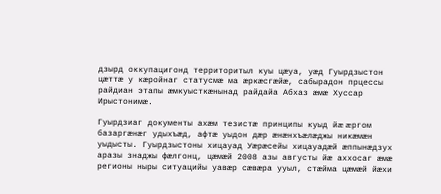дзырд оккупацигонд территоритыл куы цæуа, уæд Гуырдзыстон цæттæ у кæройнаг статусмæ ма æркæсгæйæ, сабырадон прцессы райдиан этапы æмкуысткæнынад райдайа Абхаз æмæ Хуссар Ирыстонимæ.

Гуырдзиаг документы ахæм тезистæ принципы куыд йæ æргом базаргæнæг удыхъæд, афтæ уыдон дæр æнæнхъæлæджы никæмæн уыдысты. Гуырдзыстоны хицауад Уæрæсейы хицауадæй æппынæдзух аразы знаджы фæлгонц, цæмæй 2008 азы августы йæ аххосаг æмæ регионы ныры ситуацийы уавæр сæвæра ууыл, стæйма цæмæй йæхи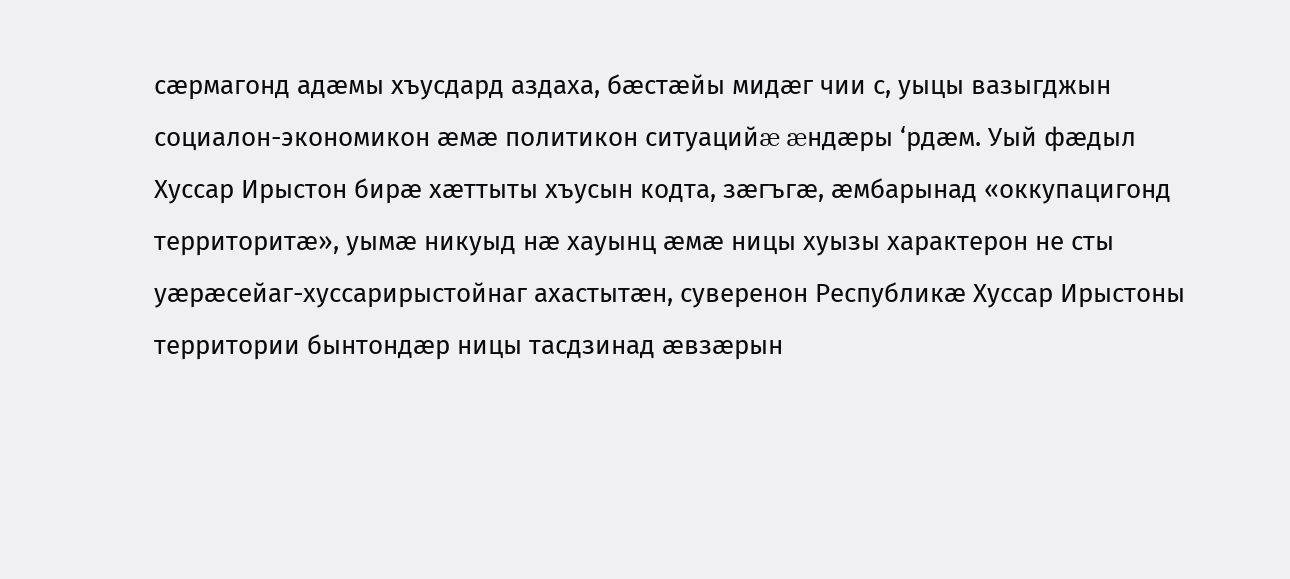сæрмагонд адæмы хъусдард аздаха, бæстæйы мидæг чии с, уыцы вазыгджын социалон-экономикон æмæ политикон ситуацийæ æндæры ‘рдæм. Уый фæдыл Хуссар Ирыстон бирæ хæттыты хъусын кодта, зæгъгæ, æмбарынад «оккупацигонд территоритæ», уымæ никуыд нæ хауынц æмæ ницы хуызы характерон не сты уæрæсейаг-хуссарирыстойнаг ахастытæн, суверенон Республикæ Хуссар Ирыстоны территории бынтондæр ницы тасдзинад æвзæрын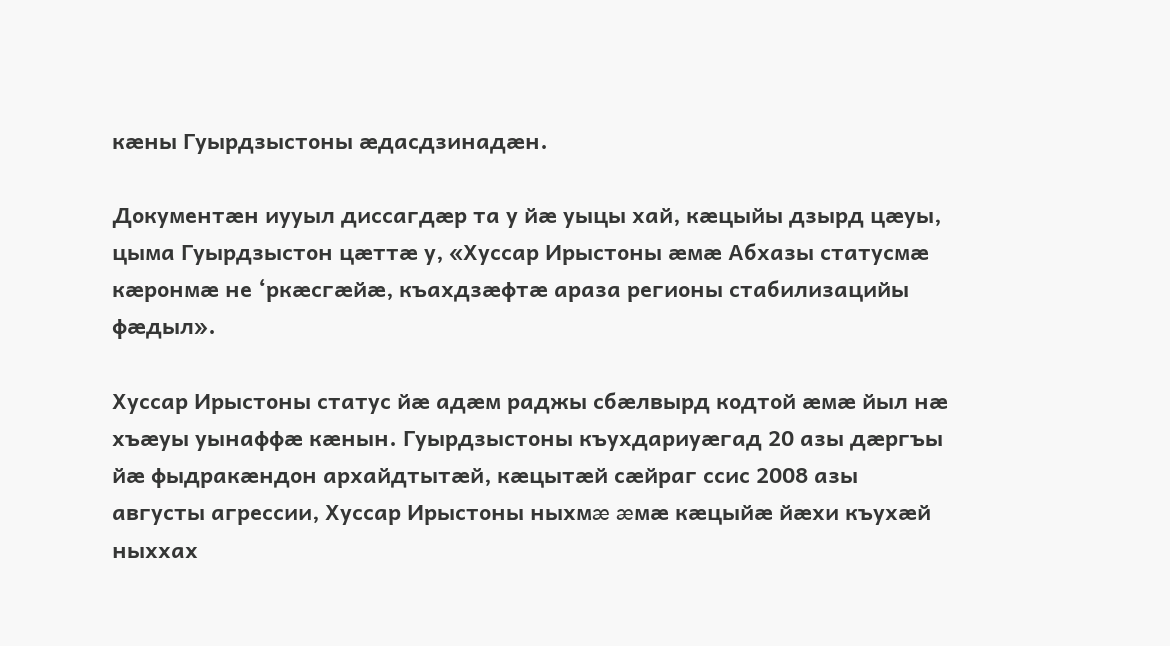кæны Гуырдзыстоны æдасдзинадæн.

Документæн иууыл диссагдæр та у йæ уыцы хай, кæцыйы дзырд цæуы, цыма Гуырдзыстон цæттæ у, «Хуссар Ирыстоны æмæ Абхазы статусмæ кæронмæ не ‘ркæсгæйæ, къахдзæфтæ араза регионы стабилизацийы фæдыл».

Хуссар Ирыстоны статус йæ адæм раджы сбæлвырд кодтой æмæ йыл нæ хъæуы уынаффæ кæнын. Гуырдзыстоны къухдариуæгад 20 азы дæргъы йæ фыдракæндон архайдтытæй, кæцытæй сæйраг ссис 2008 азы августы агрессии, Хуссар Ирыстоны ныхмæ æмæ кæцыйæ йæхи къухæй ныххах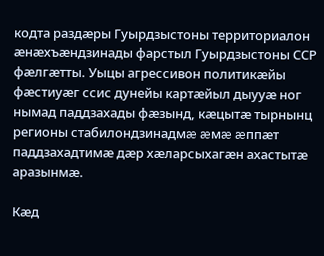кодта раздæры Гуырдзыстоны территориалон æнæхъæндзинады фарстыл Гуырдзыстоны ССР фæлгæтты. Уыцы агрессивон политикæйы фæстиуæг ссис дунейы картæйыл дыууæ ног нымад паддзахады фæзынд, кæцытæ тырнынц регионы стабилондзинадмæ æмæ æппæт паддзахадтимæ дæр хæларсыхагæн ахастытæ аразынмæ.

Кæд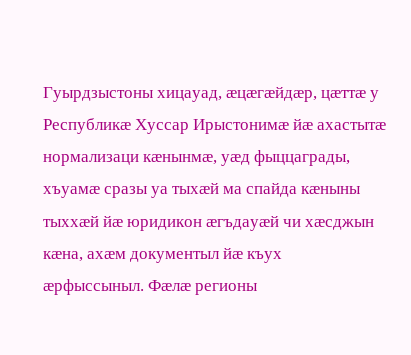Гуырдзыстоны хицауад, æцæгæйдæр, цæттæ у Республикæ Хуссар Ирыстонимæ йæ ахастытæ нормализаци кæнынмæ, уæд фыццаграды, хъуамæ сразы уа тыхæй ма спайда кæныны тыххæй йæ юридикон æгъдауæй чи хæсджын кæна, ахæм документыл йæ къух æрфыссыныл. Фæлæ регионы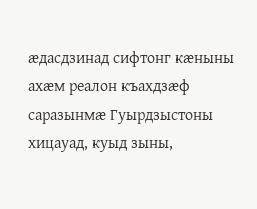æдасдзинад сифтонг кæныны ахæм реалон къахдзæф саразынмæ Гуырдзыстоны хицауад, куыд зыны,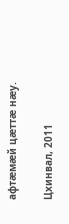афтæмæй цæттæ нæу.

Цхинвал, 2011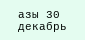азы 30 декабрь